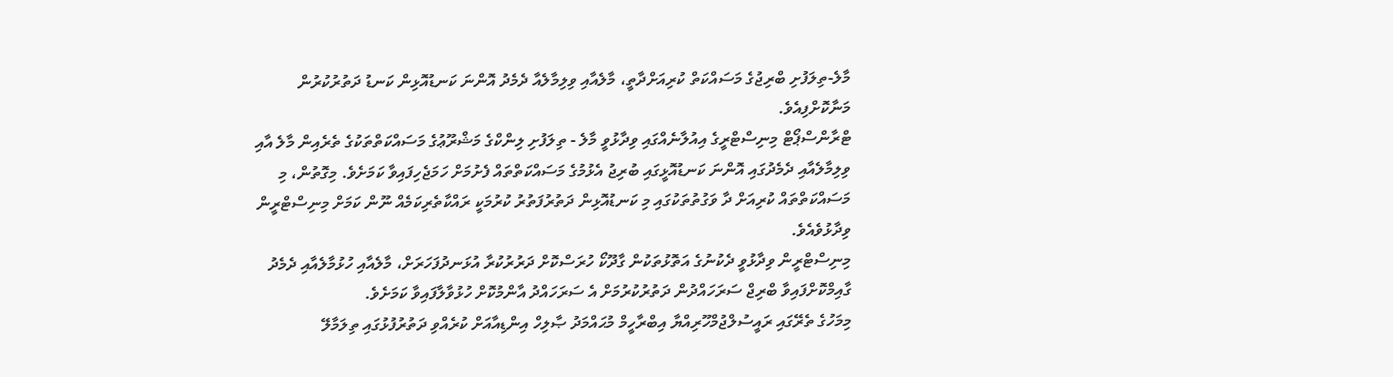މާލެ-ތިލަފުށި ބްރިޖުގެ މަސައްކަތް ކުރިއަށްދާތީ، މާލެއާއި ވިލިމާލެއާ ދެމެދު އޮންނަ ކަނޑުއޮޅިން ކަނޑު ދަތުރުކުރުން މަނާކޮށްފިއެވެ.
ޓްރާންސްޕޯޓް މިނިސްޓްރީގެ އިއުލާނެއްގައި ވިދާޅުވީ މާލެ - ތިލަފުށި ލިންކްގެ މަޝްރޫޢުގެ މަސައްކަތްތަކުގެ ތެރެއިން މާލެ އާއި ވިލިމާލެއާއި ދެމެދުގައި އޮންނަ ކަނޑުއޮޅީގައި ބުރިޖު އެޅުމުގެ މަސައްކަތްތައް ފެށުމަށް ހަމަޖެހިފައިވާ ކަމަށެވެ. މިގޮތުން، މި މަސައްކަތްތައް ކުރިއަށް ދާ ވަގުތުތަކުގައި މި ކަނޑުއޮޅިން ދަތުރުފަތުރު ކުރުމަކީ ރައްކާތެރިކަމެއް ނޫން ކަމަށް މިނިސްޓްރީން ވިދާޅުވެއެވެ.
މިނިސްޓްރީން ވިދާޅުވީ ދެކުނުގެ އަތޮޅުތަކުން ގާދޫކޯ ހުރަސްކޮށް ދަރުރުކުރާ އުޅަނދުފަހަރަށް، މާލެއާއި ހުޅުމާލެއާއި ދެމެދު ގާއިމްކޮށްފައިވާ ބްރިޖް ސަރަހައްދުން ދަތުރުކުރުމަށް އެ ސަރަހައްދު އާންމުކޮށް ހުޅުވާލާފައިވާ ކަމަށެވެ.
މިމަހުގެ ތެރޭގައި ރައީސުލްޖުމްހޫރިއްޔާ އިބްރާހީމް މުޙައްމަދު ޞާލިހް އިންޑިއާއަށް ކުރެއްވި ދަތުރުފުޅުގައި ތިލަމާލޭ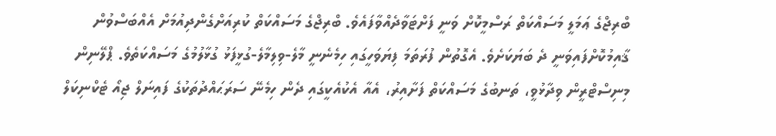ބްރިޖްގެ ޢަމަލީ މަސައްކަތް ރަސްމީކޮށް ވަނީ ފަށްޓަވާދެއްވާފައެވެ. ބްރިޖްގެ މަސައްކަތް ކުރިއަށްގެންދިއުމަށް އެއްބަސްވުން ޤާއިމުކޮށްފައިވަނީ ދެ ބަޔަކަށެވެ. އެގޮތުން ފުރަތަމަ ފިޔަވަހީގައި ހިމެނެނީ މާލެ-ވިލިމާލެ-ގުޅީފަޅު ގުޅާލުމުގެ މަސައްކަތެވެ. ޕްލޭނިން މިނިސްޓްރީން ވިދާޅުވީ، ތަނބުގެ މަސައްކަތް ފަށާއިރު، އެއާ އެކުއެކީގައި ދެން ހިމެނޭ ސަރަޙައްދުތަކުގެ ފައިނަލް ޖިއޯ ޓެކްނިކަލް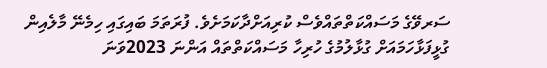ސަރވޭގެ މަސައްކަތްތައްވެސް ކުރިއަށްދާކަމަށެވެ. ފުރަތަމަ ބައިގައި ހިމެނޭ މާލެއިން ގުޅީފަޅާހަމައަށް ގުޅާލުމުގެ ހުރިހާ މަސައްކަތްތައް އަންނަ 2023ވަނަ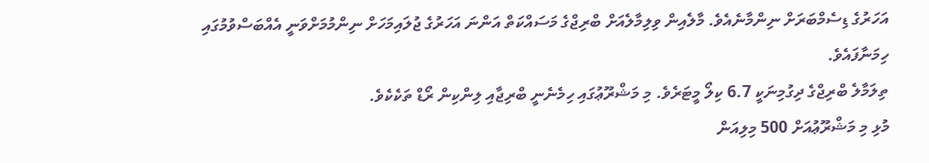އަހަރުގެ ޑިސެމްބަރަށް ނިންމާނެއެވެ. މާލެއިން ވިލިމާލެއަށް ބްރިޖްގެ މަސައްކަތް އަންނަ އަހަރުގެ ޖުލައިމަހަށް ނިންމުމަށްވަނީ އެއްބަސްވުމުގައި ހިމަނާފައެވެ.
ތިލަމާލެ ބްރިޖްގެ ދިގުމިނަކީ 6.7 ކިލޯ މީޓަރެވެ. މި މަޝްރޫޢުގައި ހިމެނެނީ ބްރިޖާއި ލިންކިން ރޯޑް ތަކެކެވެ.
މުޅި މި މަޝްރޫޢުއަށް 500 މިލިއަން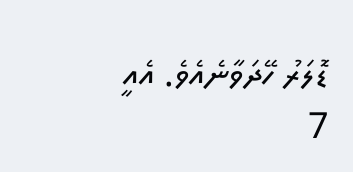ޑޮލަރު ހޭދަވާނެއެވެ. އެއީ 7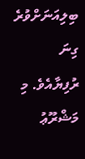ބިލިއަނަށްވުރެ ގިނަ ރުފިޔާއެވެ. މި މަޝްރޫޢު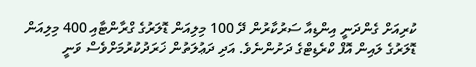ކުރިއަށް ގެންދަނީ އިންޑިއާ ސަރުކާރުން ދޭ 100 މިލިއަން ޑޮލަރުގެ ގްރާންޓާއި 400 މިލިއަން ޑޮލަރުގެ ލައިން އޮފް ކްރެޑިޓްގެ ދަށުންނެވެ. އަދި ދަޢުލަތުން ޚަރަދުކުރުމަށްވެސް ވަނީ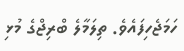ހަމަޖެހިފައެވެ. ތިލަމާލެ ބްރިޖްގެ މުޅި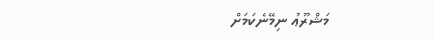މަޝްރޫޢު ނިމޭނެކަމަށް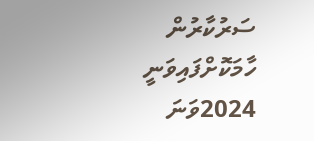ސަރުކާރުން ހާމަކޮށްފައިވަނީ 2024ވަނަ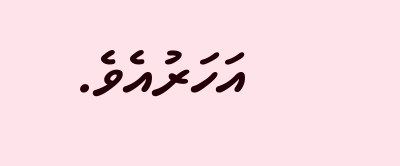އަހަރުއެވެ.